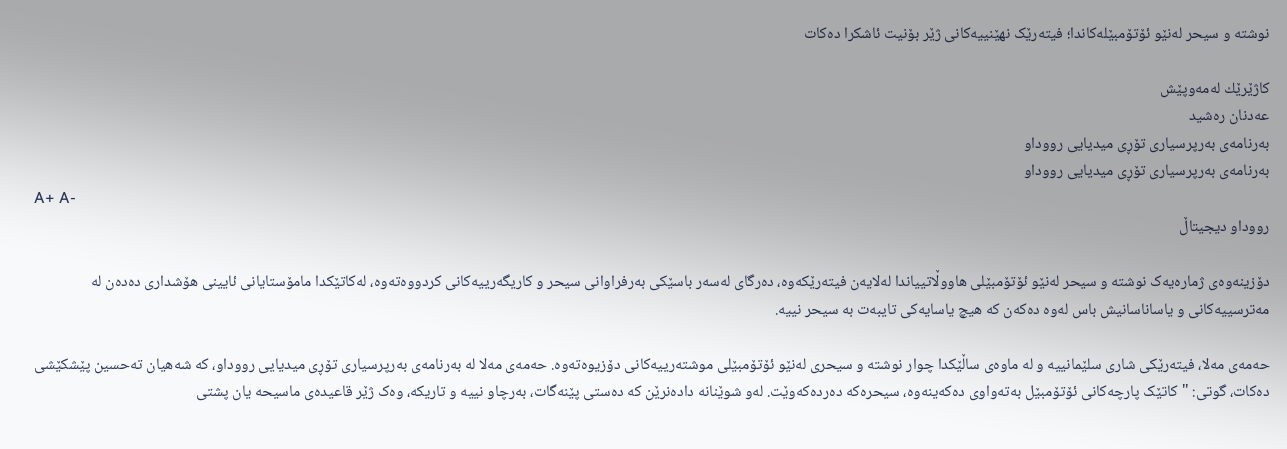نوشتە و سیحر لەنێو ئۆتۆمبێلەکاندا؛ فیتەرێک نهێنییەکانی ژێر بۆنیت ئاشکرا دەکات

كاژێرێك له‌مه‌وپێش
عەدنان رەشید
بەرنامەی بەرپرسیاری تۆڕی میدیایی رووداو
بەرنامەی بەرپرسیاری تۆڕی میدیایی رووداو
A+ A-
رووداو دیجیتاڵ

دۆزینەوەی ژمارەیەک نوشتە و سیحر لەنێو ئۆتۆمبێلی هاووڵاتییاندا لەلایەن فیتەرێکەوە، دەرگای لەسەر باسێکی بەرفراوانی سیحر و کاریگەرییەکانی کردووەتەوە، لەکاتێکدا مامۆستایانی ئایینی هۆشداری دەدەن لە مەترسییەکانی و یاساناسانیش باس لەوە دەکەن کە هیچ یاسایەکی تایبەت بە سیحر نییە.

حەمەی مەلا، فیتەرێکی شاری سلێمانییە و لە ماوەی ساڵێکدا چوار نوشتە و سیحری لەنێو ئۆتۆمبێلی موشتەرییەکانی دۆزیوەتەوە. حەمەی مەلا لە بەرنامەی بەرپرسیاری تۆڕی میدیایی رووداو، کە شەهیان تەحسین پێشکێشی دەکات، گوتی: "کاتێک پارچەکانی ئۆتۆمبێل بەتەواوی دەکەینەوە، سیحرەکە دەردەکەوێت. لەو شوێنانە دادەنرێن کە دەستی پێنەگات، بەرچاو نییە و تاریکە، وەک ژێر قاعیدەی ماسیحە یان پشتی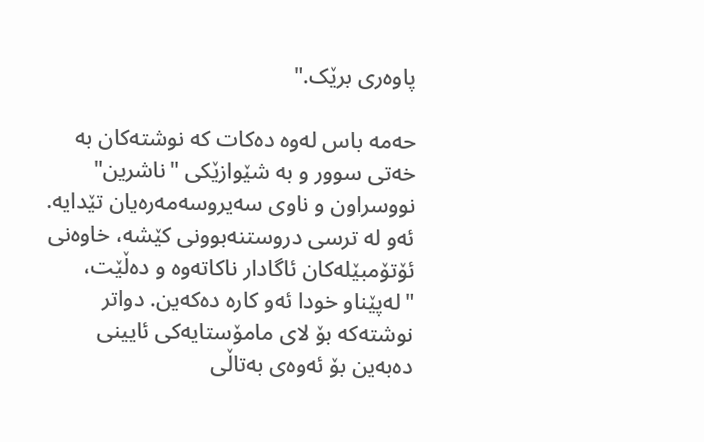پاوەری برێک."

حەمە باس لەوە دەکات کە نوشتەکان بە خەتی سوور و بە شێوازێکی "ناشرین" نووسراون و ناوی سەیروسەمەرەیان تێدایە. ئەو لە ترسی دروستنەبوونی کێشە، خاوەنی ئۆتۆمبێلەکان ئاگادار ناکاتەوە و دەڵێت، "لەپێناو خودا ئەو کارە دەکەین. دواتر نوشتەکە بۆ لای مامۆستایەکی ئایینی دەبەین بۆ ئەوەی بەتاڵی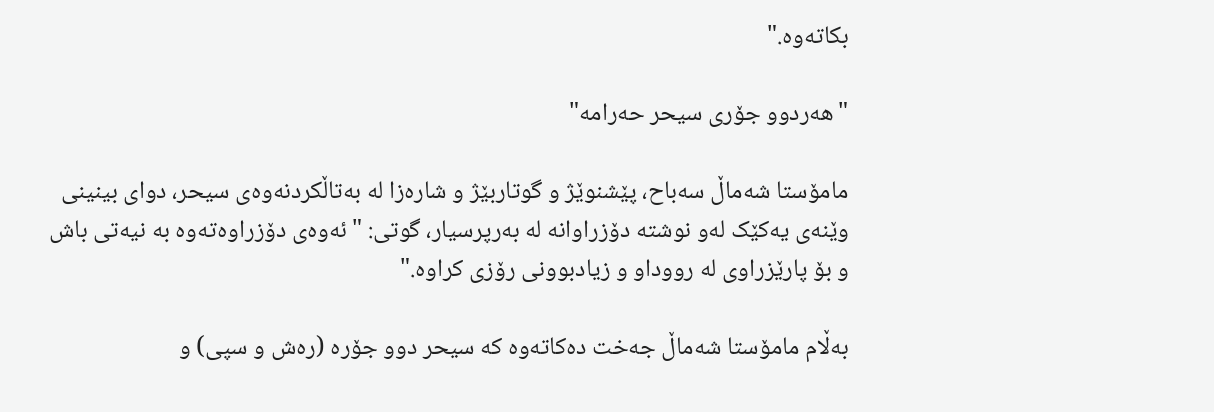بکاتەوە."

"هەردوو جۆری سیحر حەرامە"

مامۆستا شەماڵ سەباح، پێشنوێژ و گوتاربێژ و شارەزا لە بەتاڵکردنەوەی سیحر، دوای بینینی وێنەی یەکێک لەو نوشتە دۆزراوانە لە بەرپرسیار، گوتی: "ئەوەی دۆزراوەتەوە بە نیەتی باش و بۆ پارێزراوی لە رووداو و زیادبوونی رۆزی کراوە."

بەڵام مامۆستا شەماڵ جەخت دەکاتەوە کە سیحر دوو جۆرە (رەش و سپی) و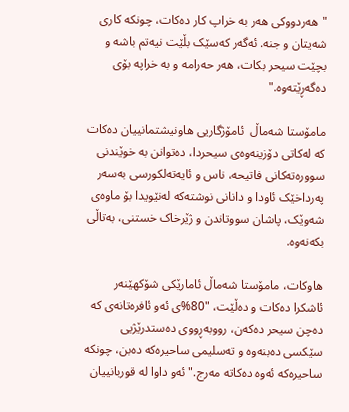"هەردووکی هەر بە خراپ کار دەکات، چونکە کاری شەیتان و جنە. ئەگەر کەسێک بڵێت نیەتم باشە و بچێت سیحر بکات، هەر حەرامە و بە خراپە بۆی دەگەڕێتەوە."

مامۆستا شەماڵ  ئامۆژگاریی هاونیشتمانییان دەکات کە لەکاتی دۆزینەوەی سیحردا، دەتوانن بە خوێندنی سوورەتەکانی فاتیحە، ناس و ئایەتەلکورسی بەسەر پەرداخێک ئاودا و دانانی نوشتەکە لەنێویدا بۆ ماوەی شەوێک، پاشان سووتاندن و ژێرخاک خستنی، بەتاڵی بکەنەوە.

هاوکات، مامۆستا شەماڵ ئامارێکی شۆکهێنەر ئاشکرا دەکات و دەڵێت، "80%ی ئەو ئافرەتانەی کە دەچن سیحر دەکەن، رووبەڕووی دەستدرێژیی سێکسی دەبنەوە و تەسلیمی ساحیرەکە دەبن، چونکە ساحیرەکە ئەوە دەکاتە مەرج." ئەو داوا لە قوربانییان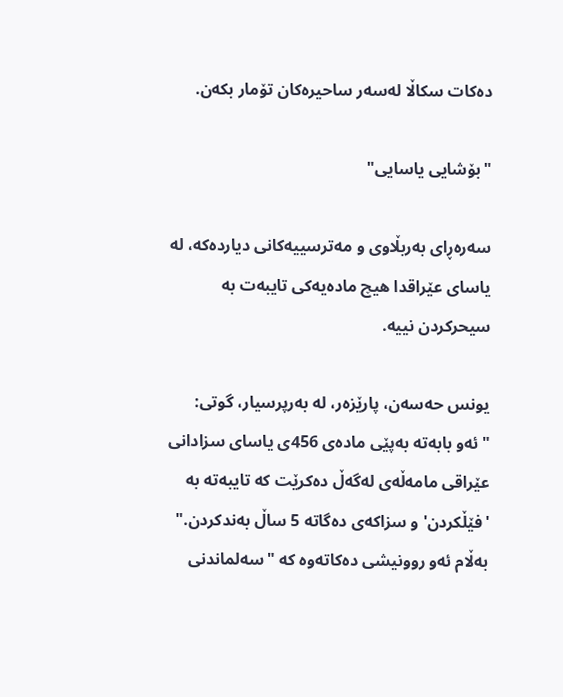دەکات سکاڵا لەسەر ساحیرەکان تۆمار بکەن.

"بۆشایی یاسایی"

سەرەڕای بەربڵاوی و مەترسییەکانی دیاردەکە، لە یاسای عێراقدا هیچ مادەیەکی تایبەت بە سیحرکردن نییە.

یونس حەسەن، پارێزەر، لە بەرپرسیار، گوتی: "ئەو بابەتە بەپێی مادەی 456ی یاسای سزادانی عێراقی مامەڵەی لەگەڵ دەکرێت کە تایبەتە بە 'فێڵکردن' و سزاکەی دەگاتە 5 ساڵ بەندکردن." بەڵام ئەو روونیشی دەکاتەوە کە "سەلماندنی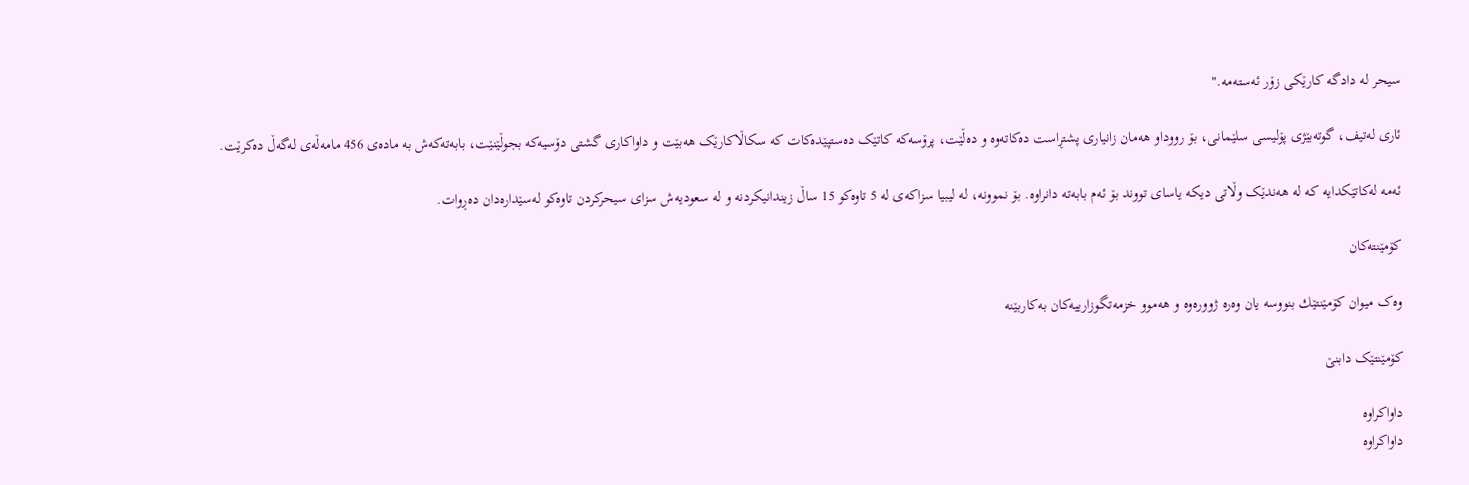سیحر لە دادگە کارێکی زۆر ئەستەمە."

ئاری لەتیف، گوتەبێژی پۆلیسی سلێمانی، بۆ رووداو هەمان زانیاری پشتڕاست دەکاتەوە و دەڵێت، پرۆسەکە کاتێک دەستپێدەکات کە سکاڵاکارێک هەبێت و داواکاری گشتی دۆسیەکە بجوڵێنێت، بابەتەکەش بە مادەی 456 مامەڵەی لەگەڵ دەکرێت.

ئەمە لەکاتێکدایە کە لە هەندێک وڵاتی دیکە یاسای تووند بۆ ئەم بابەتە دانراوە. بۆ نموونە، لە لیبیا سزاکەی لە 5 تاوەکو 15 ساڵ زیندانیکردنە و لە سعودیەش سزای سیحرکردن تاوەکو لەسێدارەدان دەڕوات.

کۆمێنتەکان

وەک میوان کۆمێنتێك بنووسە یان وەرە ژوورەوە و هه‌موو خزمەتگوزارییەکان به‌كاربێنه‌

کۆمێنتێک دابنێ

داواکراوە
داواکراوە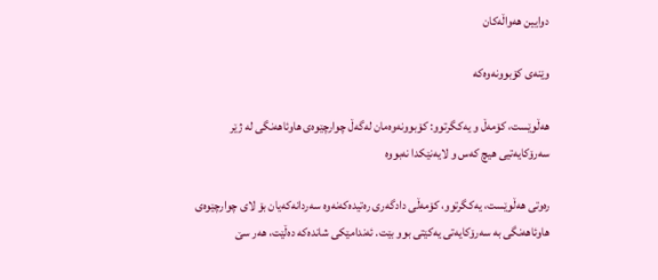دوایین هەواڵەکان

وێنەی کۆبوونەوەکە

هەڵوێست، کۆمەڵ و یەکگرتوو: کۆبوونەوەمان لەگەڵ چوارچێوەی هاوئاهەنگی لە ژێر سەرۆکایەتیی هیچ کەس و لایەنێکدا نەبووە

رەوتی هەڵوێست، یەکگرتوو، کۆمەڵی دادگەری رەتیدەکەنەوە سەردانەکەیان بۆ لای چوارچێوەی هاوئاهەنگی بە سەرۆکایەتی یەکێتی بوو بێت. ئەندامێکی شاندەکە دەڵێت، هەر سێ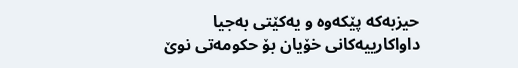حیزبەکە پێکەوە و یەکێتی بەجیا داواکارییەکانی خۆیان بۆ حکومەتی نوێ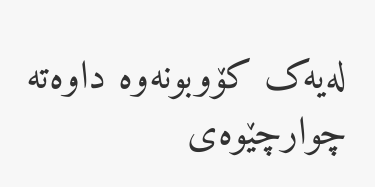لەیەک کۆوبونەوە داوەتە چوارچێوەی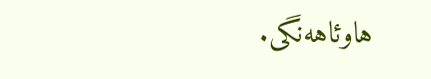هاوئاهەنگی.